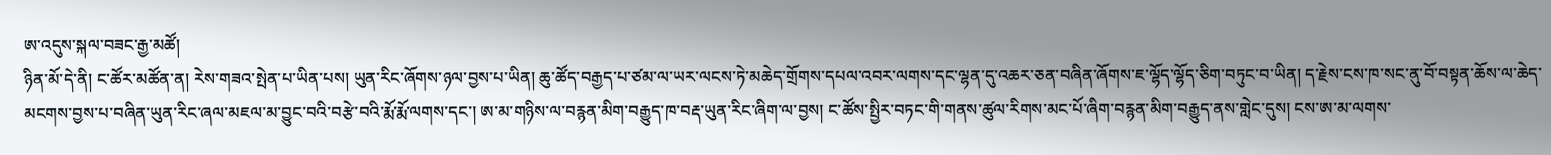ཨ་འདུས་སྐལ་བཟང་རྒྱ་མཚོ།
ཉིན་མོ་དེ་ནི། ང་ཚོར་མཚོན་ན། རེས་གཟའ་སྤེན་པ་ཡིན་པས། ཡུན་རིང་ཞོགས་ཉལ་བྱས་པ་ཡིན། ཆུ་ཚོད་བརྒྱད་པ་ཙམ་ལ་ཡར་ལངས་ཏེ་མཆེད་གྲོགས་དཔལ་འབར་ལགས་དང་ལྷན་དུ་འཆར་ཅན་བཞིན་ཞོགས་ཇ་ལྷོད་ལྷོད་ཅིག་བཏུང་བ་ཡིན། ད་རྗེས་ངས་ཁ་སང་ནུ་བོ་བསྟན་ཆོས་ལ་ཆེད་མངགས་བྱས་པ་བཞིན་ཡུན་རིང་ཞལ་མཇལ་མ་བྱུང་བའི་བརྩེ་བའི་རྨོ་རྨོ་ལགས་དང་། ཨ་མ་གཉིས་ལ་བརྙན་མིག་བརྒྱུད་ཁ་བརྡ་ཡུན་རིང་ཞིག་ལ་བྱས། ང་ཚོས་སྤྱིར་བཏང་གི་གནས་ཚུལ་རིགས་མང་པོ་ཞིག་བརྙན་མིག་བརྒྱུད་ནས་གླེང་དུས། ངས་ཨ་མ་ལགས་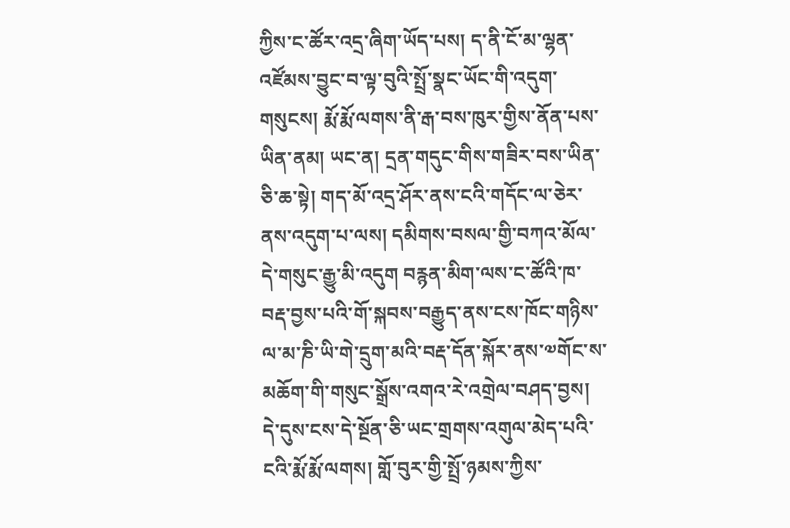ཀྱིས་ང་ཚོར་འདྲ་ཞིག་ཡོད་པས། ད་ནི་ངོ་མ་ལྷན་འཛོམས་བྱུང་བ་ལྟ་བུའི་སྤྲོ་སྣང་ཡོང་གི་འདུག་གསུངས། རྨོ་རྨོ་ལགས་ནི་རྒ་བས་ཁུར་གྱིས་ནོན་པས་ཡིན་ནམ། ཡང་ན། དྲན་གདུང་གིས་གཟིར་བས་ཡིན་ཅི་ཆ་སྟེ། གད་མོ་འདྲ་ཤོར་ནས་ངའི་གདོང་ལ་ཅེར་ནས་འདུག་པ་ལས། དམིགས་བསལ་གྱི་བཀའ་མོལ་དེ་གསུང་རྒྱུ་མི་འདུག བརྙན་མིག་ལས་ང་ཚོའི་ཁ་བརྡ་བྱས་པའི་གོ་སྐབས་བརྒྱུད་ནས་ངས་ཁོང་གཉིས་ལ་མ་ཎི་ཡི་གེ་དྲུག་མའི་བརྡ་དོན་སྐོར་ནས་༧གོང་ས་མཆོག་གི་གསུང་སྒྲོས་འགའ་རེ་འགྲེལ་བཤད་བྱས། དེ་དུས་ངས་དེ་སྔོན་ཅི་ཡང་གྲགས་འགུལ་མེད་པའི་ངའི་རྨོ་རྨོ་ལགས། གློ་བུར་གྱི་སྤྲོ་ཉམས་ཀྱིས་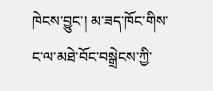ཁེངས་བྱུང་། མ་ཟད་ཁོང་གིས་ང་ལ་མཐེ་བོང་བསྒྲེངས་ཀྱི་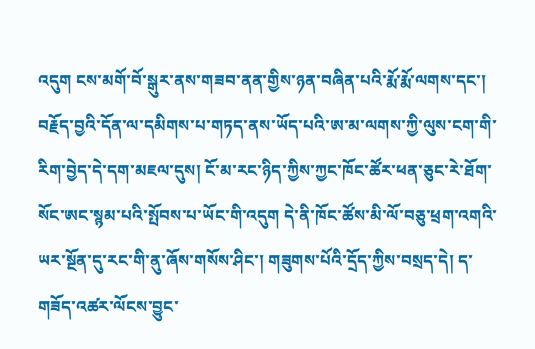འདུག ངས་མགོ་བོ་སྒུར་ནས་གཟབ་ནན་གྱིས་ཉན་བཞིན་པའི་རྨོ་རྨོ་ལགས་དང་། བརྗོད་བྱའི་དོན་ལ་དམིགས་པ་གཏད་ནས་ཡོད་པའི་ཨ་མ་ལགས་ཀྱི་ལུས་ངག་གི་རིག་བྱེད་དེ་དག་མཇལ་དུས། ངོ་མ་རང་ཉིད་ཀྱིས་ཀྱང་ཁོང་ཚོར་ཕན་ཅུང་རེ་ཐོག་སོང་ཨང་སྙམ་པའི་སྤོབས་པ་ཡོང་གི་འདུག དེ་ནི་ཁོང་ཚོས་མི་ལོ་བཅུ་ཕྲག་འགའི་ཡར་སྔོན་དུ་རང་གི་ནུ་ཞོས་གསོས་ཤིང་། གཟུགས་པོའི་དྲོད་ཀྱིས་བསྲད་དེ། ད་གཟོད་འཚར་ལོངས་བྱུང་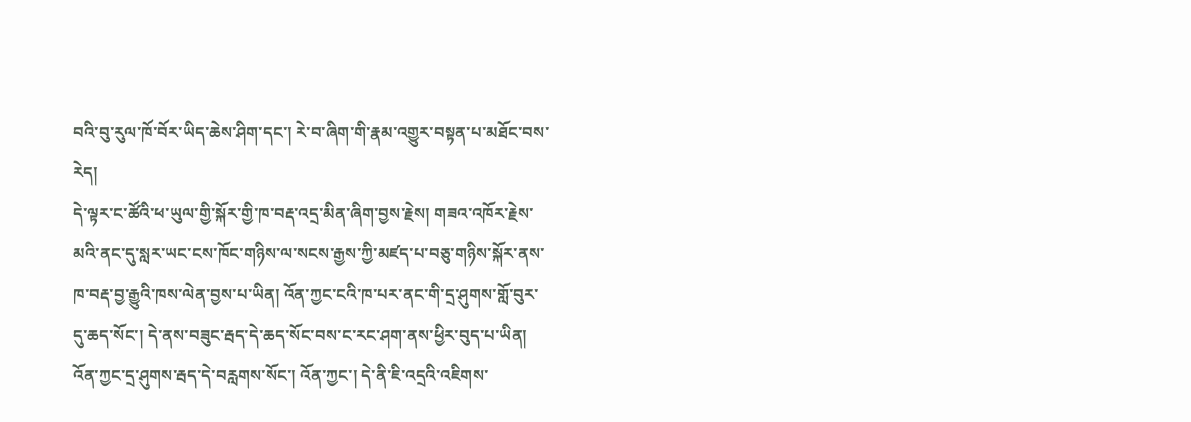བའི་བུ་རུལ་ཁོ་བོར་ཡིད་ཆེས་ཤིག་དང་། རེ་བ་ཞིག་གི་རྣམ་འགྱུར་བསྟན་པ་མཐོང་བས་རེད།
དེ་ལྟར་ང་ཚོའི་ཕ་ཡུལ་གྱི་སྐོར་གྱི་ཁ་བརྡ་འདྲ་མིན་ཞིག་བྱས་རྗེས། གཟའ་འཁོར་རྗེས་མའི་ནང་དུ་སླར་ཡང་ངས་ཁོང་གཉིས་ལ་སངས་རྒྱས་ཀྱི་མཛད་པ་བཅུ་གཉིས་སྐོར་ནས་ཁ་བརྡ་བྱ་རྒྱུའི་ཁས་ལེན་བྱས་པ་ཡིན། འོན་ཀྱང་ངའི་ཁ་པར་ནང་གི་དྲ་ཤུགས་གློ་བུར་དུ་ཆད་སོང་། དེ་ནས་བཟུང་རྦད་དེ་ཆད་སོང་བས་ང་རང་ཤག་ནས་ཕྱིར་བུད་པ་ཡིན། འོན་ཀྱང་དྲ་ཤུགས་རྦད་དེ་བརླགས་སོང་། འོན་ཀྱང་། དེ་ནི་ཇི་འདྲའི་འཇིགས་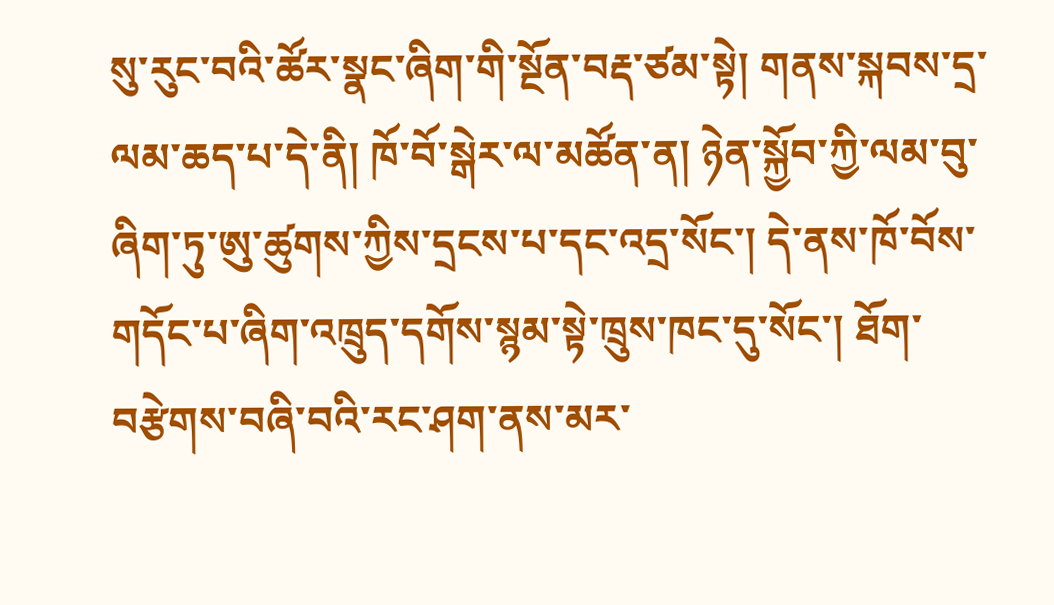སུ་རུང་བའི་ཚོར་སྣང་ཞིག་གི་སྔོན་བརྡ་ཙམ་སྟེ། གནས་སྐབས་དྲ་ལམ་ཆད་པ་དེ་ནི། ཁོ་བོ་སྒེར་ལ་མཚོན་ན། ཉེན་སྐྱོབ་ཀྱི་ལམ་བུ་ཞིག་ཏུ་ཨུ་ཚུགས་ཀྱིས་དྲངས་པ་དང་འདྲ་སོང་། དེ་ནས་ཁོ་བོས་གདོང་པ་ཞིག་འཁྲུད་དགོས་སྙམ་སྟེ་ཁྲུས་ཁང་དུ་སོང་། ཐོག་བརྩེགས་བཞི་བའི་རང་ཤག་ནས་མར་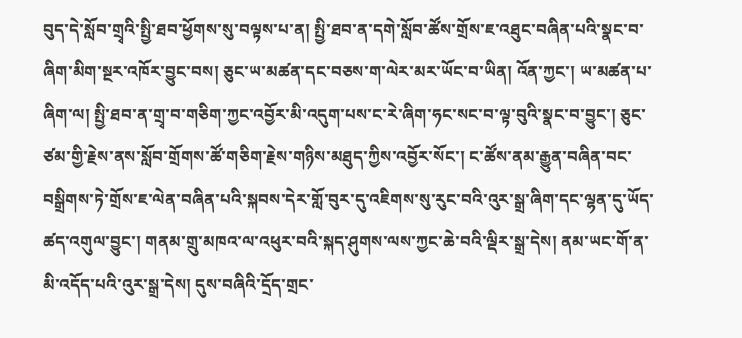བུད་དེ་སློབ་གྲྭའི་སྤྱི་ཐབ་ཕྱོགས་སུ་བལྟས་པ་ན། སྤྱི་ཐབ་ན་དགེ་སློབ་ཚོས་གྲོས་ཇ་འཐུང་བཞིན་པའི་སྣང་བ་ཞིག་མིག་སྔར་འཁོར་བྱུང་བས། ཅུང་ཡ་མཚན་དང་བཅས་ག་ལེར་མར་ཡོང་བ་ཡིན། འོན་ཀྱང་། ཡ་མཚན་པ་ཞིག་ལ། སྤྱི་ཐབ་ན་གྲྭ་བ་གཅིག་ཀྱང་འབྱོར་མི་འདུག་པས་ང་རེ་ཞིག་ཧང་སང་བ་ལྟ་བུའི་སྣང་བ་བྱུང་། ཅུང་ཙམ་གྱི་རྗེས་ནས་སློབ་གྲོགས་ཚོ་གཅིག་རྗེས་གཉིས་མཐུད་ཀྱིས་འབྱོར་སོང་། ང་ཚོས་ནམ་རྒྱུན་བཞིན་བང་བསྒྲིགས་ཏེ་གྲོས་ཇ་ལེན་བཞིན་པའི་སྐབས་དེར་གློ་བུར་དུ་འཇིགས་སུ་རུང་བའི་འུར་སྒྲ་ཞིག་དང་ལྷན་དུ་ཡོད་ཚད་འགུལ་བྱུང་། གནམ་གྲུ་མཁའ་ལ་འཕུར་བའི་སྐད་ཤུགས་ལས་ཀྱང་ཆེ་བའི་ལྡིར་སྒྲ་དེས། ནམ་ཡང་གོ་ན་མི་འདོད་པའི་འུར་སྒྲ་དེས། དུས་བཞིའི་དྲོད་གྲང་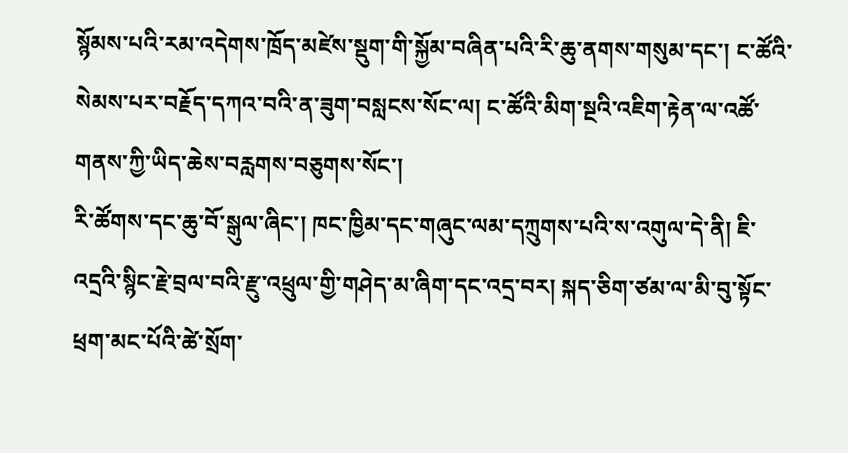སྙོམས་པའི་རམ་འདེགས་ཁྲོད་མཛེས་སྡུག་གི་སྐྱོམ་བཞིན་པའི་རི་ཆུ་ནགས་གསུམ་དང་། ང་ཚོའི་སེམས་པར་བརྗོད་དཀའ་བའི་ན་ཟུག་བསླངས་སོང་ལ། ང་ཚོའི་མིག་སྔའི་འཇིག་རྟེན་ལ་འཚོ་གནས་ཀྱི་ཡིད་ཆེས་བརླགས་བཅུགས་སོང་།
རི་ཚོགས་དང་ཆུ་བོ་སྒུལ་ཞིང་། ཁང་ཁྱིམ་དང་གཞུང་ལམ་དཀྲུགས་པའི་ས་འགུལ་དེ་ནི། ཇི་འདྲའི་སྙིང་རྗེ་བྲལ་བའི་རྫུ་འཕྲུལ་གྱི་གཤེད་མ་ཞིག་དང་འདྲ་བར། སྐད་ཅིག་ཙམ་ལ་མི་བུ་སྟོང་ཕྲག་མང་པོའི་ཚེ་སྲོག་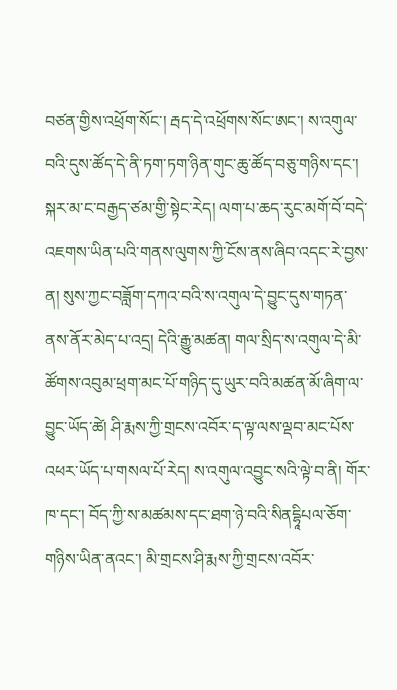བཙན་གྱིས་འཕྲོག་སོང་། རྦད་དེ་འཕྲོགས་སོང་ཨང་། ས་འགུལ་བའི་དུས་ཚོད་དེ་ནི་ཏག་ཏག་ཉིན་གུང་ཆུ་ཚོད་བཅུ་གཉིས་དང་། སྐར་མ་ང་བརྒྱད་ཙམ་གྱི་སྟེང་རེད། ལག་པ་ཆད་རུང་མགོ་བོ་བདེ་འཇགས་ཡིན་པའི་གནས་ལུགས་ཀྱི་ངོས་ནས་ཞིབ་འདང་རེ་བྱས་ན། སུས་ཀྱང་བཟློག་དཀའ་བའི་ས་འགུལ་དེ་བྱུང་དུས་གཏན་ནས་ནོར་མེད་པ་འདྲ། དེའི་རྒྱུ་མཚན། གལ་སྲིད་ས་འགུལ་དེ་མི་ཚོགས་འབུམ་ཕྲག་མང་པོ་གཉིད་དུ་ཡུར་བའི་མཚན་མོ་ཞིག་ལ་བྱུང་ཡོད་ཚེ། ཤི་རྨས་ཀྱི་གྲངས་འབོར་ད་ལྟ་ལས་ལྡབ་མང་པོས་འཕར་ཡོད་པ་གསལ་པོ་རེད། ས་འགུལ་འབྱུང་སའི་ལྟེ་བ་ནི། གོར་ཁ་དང་། བོད་ཀྱི་ས་མཚམས་དང་ཐག་ཉེ་བའི་སིནདྷཱིཔལ་ཅོག་གཉིས་ཡིན་ནའང་། མི་གྲངས་ཤི་རྨས་ཀྱི་གྲངས་འབོར་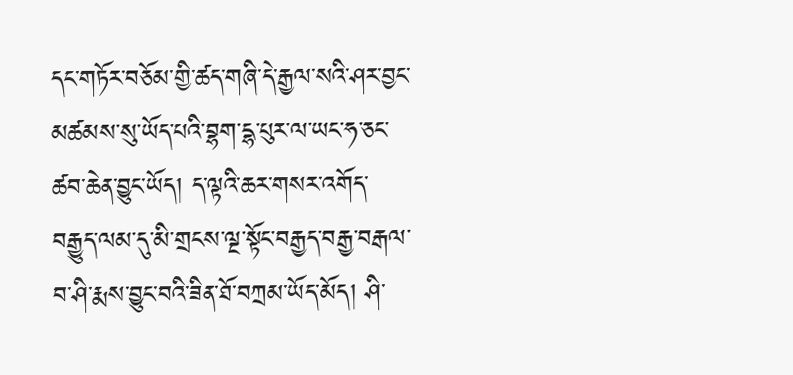དང་གཏོར་བཅོམ་གྱི་ཚད་གཞི་དེ་རྒྱལ་སའི་ཤར་བྱང་མཚམས་སུ་ཡོད་པའི་བྷག་དྷ་པུར་ལ་ཡང་ཧ་ཅང་ཚབ་ཆེན་བྱུང་ཡོད། ད་ལྟའི་ཆར་གསར་འགོད་བརྒྱུད་ལམ་དུ་མི་གྲངས་ལྔ་སྟོང་བརྒྱད་བརྒྱ་བརྒལ་བ་ཤི་རྨས་བྱུང་བའི་ཟིན་ཐོ་བཀྲམ་ཡོད་མོད། ཤི་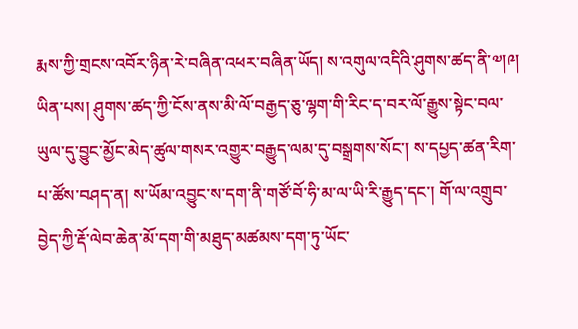རྨས་ཀྱི་གྲངས་འབོར་ཉིན་རེ་བཞིན་འཕར་བཞིན་ཡོད། ས་འགུལ་འདིའི་ཤུགས་ཚད་ནི་༧།༩། ཡིན་པས། ཤུགས་ཚད་ཀྱི་ངོས་ནས་མི་ལོ་བརྒྱད་ཅུ་ལྷག་གི་རིང་ད་བར་ལོ་རྒྱུས་སྟེང་བལ་ཡུལ་དུ་བྱུང་མྱོང་མེད་ཚུལ་གསར་འགྱུར་བརྒྱུད་ལམ་དུ་བསྒྲགས་སོང་། ས་དཔྱད་ཚན་རིག་པ་ཚོས་བཤད་ན། ས་ཡོམ་འབྱུང་ས་དག་ནི་གཙོ་བོ་ཧི་མ་ལ་ཡི་རི་རྒྱུད་དང་། གོ་ལ་འགྲུབ་བྱེད་ཀྱི་རྡོ་ལེབ་ཆེན་མོ་དག་གི་མཐུད་མཚམས་དག་ཏུ་ཡོང་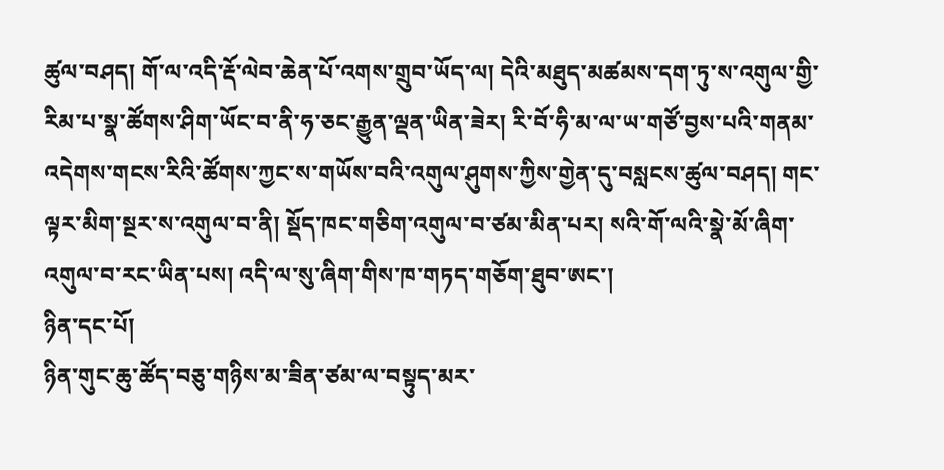ཚུལ་བཤད། གོ་ལ་འདི་རྡོ་ལེབ་ཆེན་པོ་འགས་གྲུབ་ཡོད་ལ། དེའི་མཐུད་མཚམས་དག་ཏུ་ས་འགུལ་གྱི་རིམ་པ་སྣ་ཚོགས་ཤིག་ཡོང་བ་ནི་ཧ་ཅང་རྒྱུན་ལྡན་ཡིན་ཟེར། རི་བོ་ཧི་མ་ལ་ཡ་གཙོ་བྱས་པའི་གནམ་འདེགས་གངས་རིའི་ཚོགས་ཀྱང་ས་གཡོས་བའི་འགུལ་ཤུགས་ཀྱིས་གྱེན་དུ་བསླངས་ཚུལ་བཤད། གང་ལྟར་མིག་སྔར་ས་འགུལ་བ་ནི། སྡོད་ཁང་གཅིག་འགུལ་བ་ཙམ་མིན་པར། སའི་གོ་ལའི་སྣེ་མོ་ཞིག་འགུལ་བ་རང་ཡིན་པས། འདི་ལ་སུ་ཞིག་གིས་ཁ་གཏད་གཅོག་ཐུབ་ཨང་།
ཉིན་དང་པོ།
ཉིན་གུང་ཆུ་ཚོད་བཅུ་གཉིས་མ་ཟིན་ཙམ་ལ་བསྟུད་མར་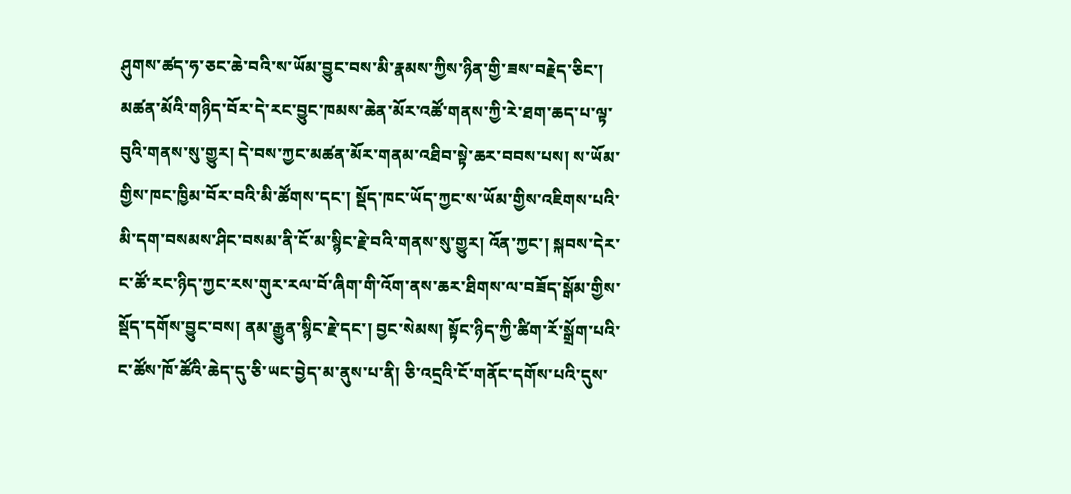ཤུགས་ཚད་ཧ་ཅང་ཆེ་བའི་ས་ཡོམ་བྱུང་བས་མི་རྣམས་ཀྱིས་ཉིན་གྱི་ཟས་བརྗེད་ཅིང་། མཚན་མོའི་གཉིད་བོར་དེ་རང་བྱུང་ཁམས་ཆེན་མོར་འཚོ་གནས་ཀྱི་རེ་ཐག་ཆད་པ་ལྟ་བུའི་གནས་སུ་གྱུར། དེ་བས་ཀྱང་མཚན་མོར་གནམ་འཐིབ་སྟེ་ཆར་བབས་པས། ས་ཡོམ་གྱིས་ཁང་ཁྱིམ་བོར་བའི་མི་ཚོགས་དང་། སྡོད་ཁང་ཡོད་ཀྱང་ས་ཡོམ་གྱིས་འཇིགས་པའི་མི་དག་བསམས་ཤིང་བསམ་ནི་ངོ་མ་སྙིང་རྗེ་བའི་གནས་སུ་གྱུར། འོན་ཀྱང་། སྐབས་དེར་ང་ཚོ་རང་ཉིད་ཀྱང་རས་གུར་རལ་བོ་ཞིག་གི་འོག་ནས་ཆར་ཐིགས་ལ་བཟོད་སྒོམ་གྱིས་སྡོད་དགོས་བྱུང་བས། ནམ་རྒྱུན་སྙིང་རྗེ་དང་། བྱང་སེམས། སྟོང་ཉིད་ཀྱི་ཚིག་རོ་སྒྲོག་པའི་ང་ཚོས་ཁོ་ཚོའི་ཆེད་དུ་ཅི་ཡང་བྱེད་མ་ནུས་པ་ནི། ཅི་འདྲའི་ངོ་གནོང་དགོས་པའི་དུས་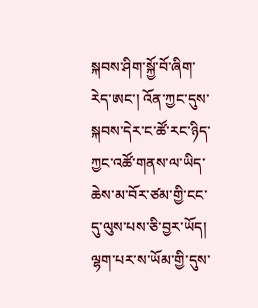སྐབས་ཤིག་སྐྱོ་བོ་ཞིག་རེད་ཨང་། འོན་ཀྱང་དུས་སྐབས་དེར་ང་ཚོ་རང་ཉིད་ཀྱང་འཚོ་གནས་ལ་ཡིད་ཆེས་མ་བོར་ཙམ་གྱི་ངང་དུ་ལུས་པས་ཅི་བྱར་ཡོད། ལྷག་པར་ས་ཡོམ་གྱི་དུས་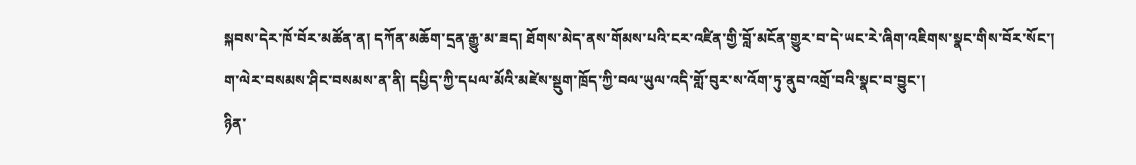སྐབས་དེར་ཁོ་བོར་མཚོན་ན། དཀོན་མཆོག་དྲན་རྒྱུ་མ་ཟད། ཐོགས་མེད་ནས་གོམས་པའི་ངར་འཛིན་གྱི་བློ་མངོན་གྱུར་བ་དེ་ཡང་རེ་ཞིག་འཇིགས་སྣང་གིས་བོར་སོང་། ག་ལེར་བསམས་ཤིང་བསམས་ན་ནི། དཔྱིད་ཀྱི་དཔལ་མོའི་མཛེས་སྡུག་ཁྲོད་ཀྱི་བལ་ཡུལ་འདི་གློ་བུར་ས་འོག་ཏུ་ནུབ་འགྲོ་བའི་སྣང་བ་བྱུང་།
ཉིན་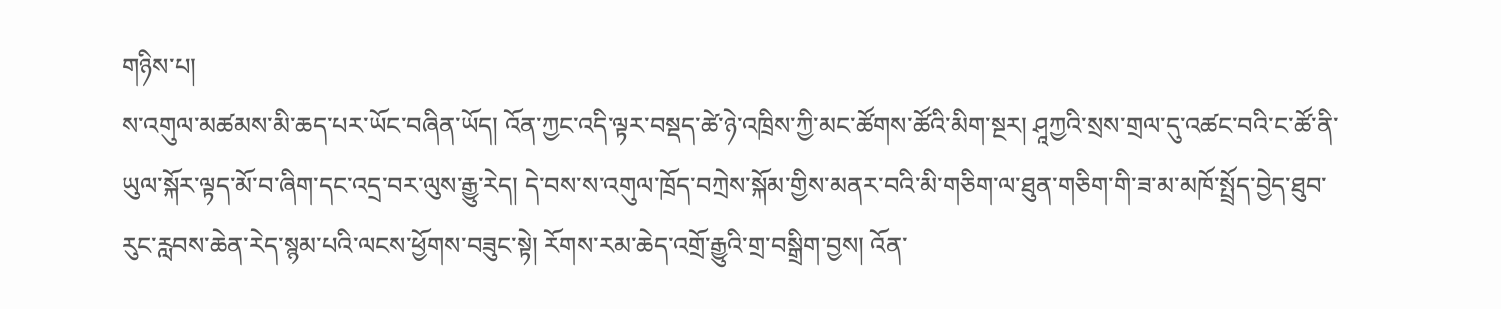གཉིས་པ།
ས་འགུལ་མཚམས་མི་ཆད་པར་ཡོང་བཞིན་ཡོད། འོན་ཀྱང་འདི་ལྟར་བསྡད་ཚེ་ཉེ་འཁྲིས་ཀྱི་མང་ཚོགས་ཚོའི་མིག་སྔར། ཤཱཀྱའི་སྲས་གྲལ་དུ་འཚང་བའི་ང་ཚོ་ནི་ཡུལ་སྐོར་ལྟད་མོ་བ་ཞིག་དང་འདྲ་བར་ལུས་རྒྱུ་རེད། དེ་བས་ས་འགུལ་ཁྲོད་བཀྲེས་སྐོམ་གྱིས་མནར་བའི་མི་གཅིག་ལ་ཐུན་གཅིག་གི་ཟ་མ་མཁོ་སྤྲོད་བྱེད་ཐུབ་རུང་རླབས་ཆེན་རེད་སྙམ་པའི་ལངས་ཕྱོགས་བཟུང་སྟེ། རོགས་རམ་ཆེད་འགྲོ་རྒྱུའི་གྲ་བསྒྲིག་བྱས། འོན་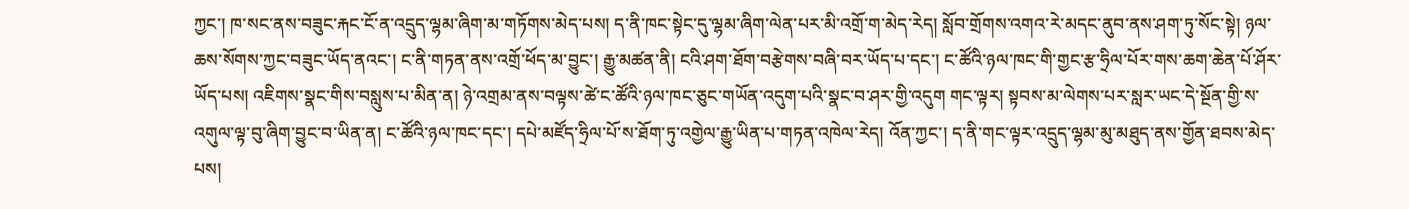ཀྱང་། ཁ་སང་ནས་བཟུང་རྐང་ངོ་ན་འདྲུད་ལྷམ་ཞིག་མ་གཏོགས་མེད་པས། ད་ནི་ཁང་སྟེང་དུ་ལྷམ་ཞིག་ལེན་པར་མི་འགྲོ་ག་མེད་རེད། སློབ་གྲོགས་འགའ་རེ་མདང་ནུབ་ནས་ཤག་ཏུ་སོང་སྟེ། ཉལ་ཆས་སོགས་ཀྱང་བཟུང་ཡོད་ནའང་། ང་ནི་གཏན་ནས་འགྲོ་ཕོད་མ་བྱུང་། རྒྱུ་མཚན་ནི། ངའི་ཤག་ཐོག་བརྩེགས་བཞི་བར་ཡོད་པ་དང་། ང་ཚོའི་ཉལ་ཁང་གི་གྱང་རྩ་ཧྲིལ་པོར་གས་ཆག་ཆེན་པོ་ཤོར་ཡོད་པས། འཇིགས་སྣང་གིས་བསླུས་པ་མིན་ན། ཉེ་འགྲམ་ནས་བལྟས་ཚེ་ང་ཚོའི་ཉལ་ཁང་ཅུང་གཡོན་འདུག་པའི་སྣང་བ་ཤར་གྱི་འདུག གང་ལྟར། སྟབས་མ་ལེགས་པར་སླར་ཡང་དེ་སྔོན་གྱི་ས་འགུལ་ལྟ་བུ་ཞིག་བྱུང་བ་ཡིན་ན། ང་ཚོའི་ཉལ་ཁང་དང་། དཔེ་མཛོད་ཧྲིལ་པོ་ས་ཐོག་ཏུ་འགྱེལ་རྒྱུ་ཡིན་པ་གཏན་འཁེལ་རེད། འོན་ཀྱང་། ད་ནི་གང་ལྟར་འདྲུད་ལྷམ་མུ་མཐུད་ནས་གྱོན་ཐབས་མེད་པས།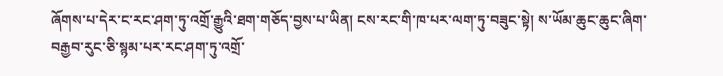ཞོགས་པ་དེར་ང་རང་ཤག་ཏུ་འགྲོ་རྒྱུའི་ཐག་གཅོད་བྱས་པ་ཡིན། ངས་རང་གི་ཁ་པར་ལག་ཏུ་བཟུང་སྟེ། ས་ཡོམ་ཆུང་ཆུང་ཞིག་བརྒྱབ་རུང་ཅི་སྙམ་པར་རང་ཤག་ཏུ་འགྲོ་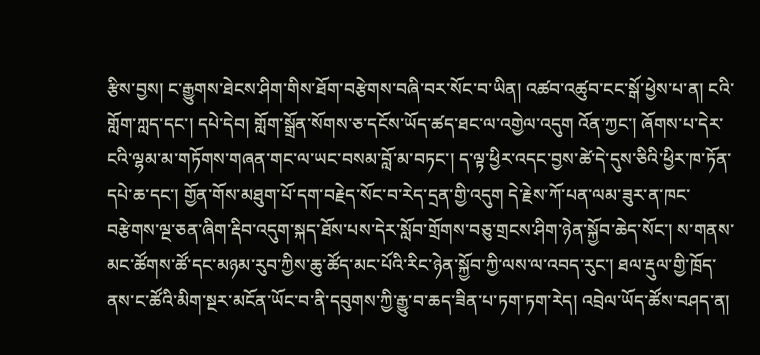རྩིས་བྱས། ང་རྒྱུགས་ཐེངས་ཤིག་གིས་ཐོག་བརྩེགས་བཞི་བར་སོང་བ་ཡིན། འཚབ་འཚུབ་ངང་སྒོ་ཕྱེས་པ་ན། ངའི་གློག་ཀླད་དང་། དཔེ་དེབ། གློག་སྒྲོན་སོགས་ཅ་དངོས་ཡོད་ཚད་ཐང་ལ་འགྱེལ་འདུག འོན་ཀྱང་། ཞོགས་པ་དེར་ངའི་ལྷམ་མ་གཏོགས་གཞན་གང་ལ་ཡང་བསམ་བློ་མ་བཏང་། ད་ལྟ་ཕྱིར་འདང་བྱས་ཚེ་དེ་དུས་ཅིའི་ཕྱིར་ཁ་ཏོན་དཔེ་ཆ་དང་། གྱོན་གོས་མཐུག་པོ་དག་བརྗེད་སོང་བ་རེད་དྲན་གྱི་འདུག དེ་རྗེས་ཀོ་པན་ལམ་ཟུར་ན་ཁང་བརྩེགས་ལྔ་ཅན་ཞིག་རྡིབ་འདུག་སྐད་ཐོས་པས་དེར་སློབ་གྲོགས་བཅུ་གྲངས་ཤིག་ཉེན་སྐྱོབ་ཆེད་སོང་། ས་གནས་མང་ཚོགས་ཚོ་དང་མཉམ་རུབ་ཀྱིས་ཆུ་ཚོད་མང་པོའི་རིང་ཉེན་སྐྱོབ་ཀྱི་ལས་ལ་འབད་རུང་། ཐལ་རྡུལ་གྱི་ཁྲོད་ནས་ང་ཚོའི་མིག་སྔར་མངོན་ཡོང་བ་ནི་དབུགས་ཀྱི་རྒྱུ་བ་ཆད་ཟིན་པ་ཏག་ཏག་རེད། འབྲེལ་ཡོད་ཚོས་བཤད་ན།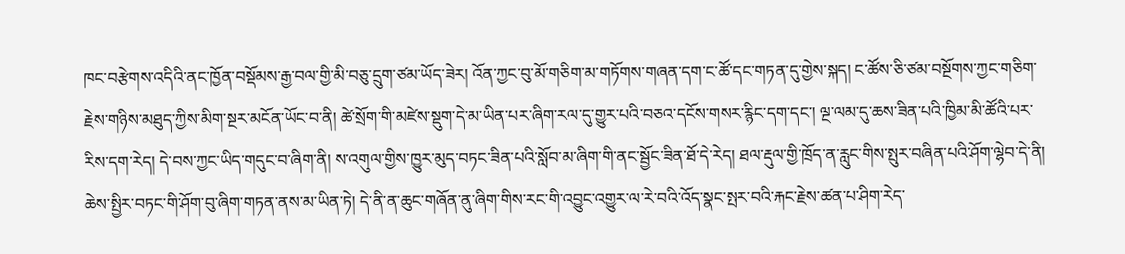ཁང་བརྩེགས་འདིའི་ནང་ཁྱོན་བསྡོམས་རྒྱ་བལ་གྱི་མི་བཅུ་དྲུག་ཙམ་ཡོད་ཟེར། འོན་ཀྱང་བུ་མོ་གཅིག་མ་གཏོགས་གཞན་དག་ང་ཚོ་དང་གཏན་དུ་གྱེས་སྐད། ང་ཚོས་ཅི་ཙམ་བསྔོགས་ཀྱང་གཅིག་རྗེས་གཉིས་མཐུད་ཀྱིས་མིག་སྔར་མངོན་ཡོང་བ་ནི། ཚེ་སྲོག་གི་མཛེས་སྡུག་དེ་མ་ཡིན་པར་ཞིག་རལ་དུ་གྱུར་པའི་བཅའ་དངོས་གསར་རྙིང་དག་དང་། ལྔ་ལམ་དུ་ཆས་ཟིན་པའི་ཁྱིམ་མི་ཚོའི་པར་རིས་དག་རེད། དེ་བས་ཀྱང་ཡིད་གདུང་བ་ཞིག་ནི། ས་འགུལ་གྱིས་ཁྱུར་མུད་བཏང་ཟིན་པའི་སློབ་མ་ཞིག་གི་ནང་སྦྱོང་ཟིན་ཐོ་དེ་རེད། ཐལ་རྡུལ་གྱི་ཁྲོད་ན་རླུང་གིས་སྤུར་བཞིན་པའི་ཤོག་ལྷེབ་དེ་ནི། ཆེས་སྤྱིར་བཏང་གི་ཤོག་བུ་ཞིག་གཏན་ནས་མ་ཡིན་ཏེ། དེ་ནི་ན་ཆུང་གཞོན་ནུ་ཞིག་གིས་རང་གི་འབྱུང་འགྱུར་ལ་རེ་བའི་འོད་སྣང་སྤར་བའི་རྐང་རྗེས་ཚན་པ་ཤིག་རེད་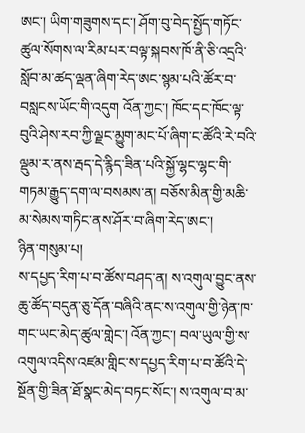ཨང་། ཡིག་གཟུགས་དང་། ཤོག་བུ་བེད་སྤྱོད་གཏོང་ཚུལ་སོགས་ལ་རིམ་པར་བལྟ་སྐབས་ཁོ་ནི་ཅི་འདྲའི་སློབ་མ་ཚད་ལྡན་ཞིག་རེད་ཨང་སྙམ་པའི་ཚོར་བ་བསླངས་ཡོང་གི་འདུག འོན་ཀྱང་། ཁོང་དང་ཁོང་ལྟ་བུའི་ཤེས་རབ་ཀྱི་ལྗང་མྱུག་མང་པོ་ཞིག་ང་ཚོའི་རེ་བའི་ལྡུམ་ར་ནས་རྦད་དེ་རྙིད་ཟིན་པའི་སྐྱོ་ལྷང་ལྷང་གི་གཏམ་རྒྱུད་དག་ལ་བསམས་ན། བཅོས་མིན་གྱི་མཆི་མ་སེམས་གཏིང་ནས་ཤོར་བ་ཞིག་རེད་ཨང་།
ཉིན་གསུམ་པ།
ས་དཔྱད་རིག་པ་བ་ཚོས་བཤད་ན། ས་འགུལ་བྱུང་ནས་ཆུ་ཚོད་བདུན་ཅུ་དོན་བཞིའི་ནང་ས་འགུལ་གྱི་ཉེན་ཁ་གང་ཡང་མེད་ཚུལ་གླེང་། འོན་ཀྱང་། བལ་ཡུལ་གྱི་ས་འགུལ་འདིས་འཛམ་གླིང་ས་དཔྱད་རིག་པ་བ་ཚོའི་དེ་སྔོན་གྱི་ཟིན་ཐོ་སྣང་མེད་བཏང་སོང་། ས་འགུལ་བ་མ་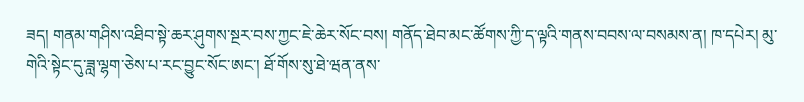ཟད། གནམ་གཤིས་འཐིབ་སྟེ་ཆར་ཤུགས་སྔར་བས་ཀྱང་ཇེ་ཆེར་སོང་བས། གནོད་ཐེབ་མང་ཚོགས་ཀྱི་ད་ལྟའི་གནས་བབས་ལ་བསམས་ན། ཁ་དཔེར། མུ་གེའི་སྟེང་དུ་ཟླ་ལྷག་ཅེས་པ་རང་བྱུང་སོང་ཨང་། ཐོ་གོས་སུ་ཐེ་ཝན་ནས་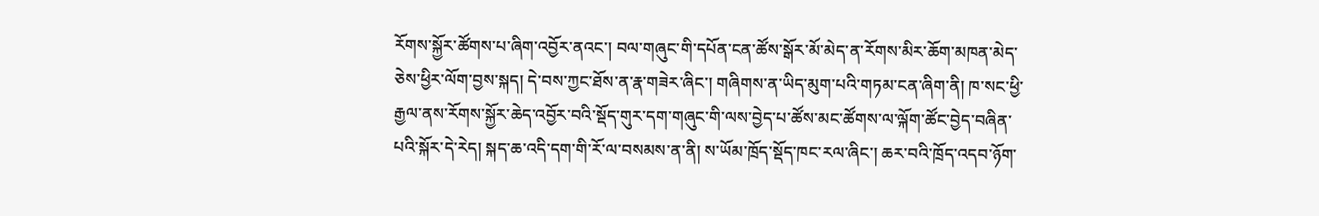རོགས་སྐྱོར་ཚོགས་པ་ཞིག་འབྱོར་ནའང་། བལ་གཞུང་གི་དཔོན་ངན་ཚོས་སྒོར་མོ་མེད་ན་རོགས་མིར་ཆོག་མཁན་མེད་ཅེས་ཕྱིར་ལོག་བྱས་སྐད། དེ་བས་ཀྱང་ཐོས་ན་རྣ་གཟེར་ཞིང་། གཞིགས་ན་ཡིད་མུག་པའི་གཏམ་ངན་ཞིག་ནི། ཁ་སང་ཕྱི་རྒྱལ་ནས་རོགས་སྐྱོར་ཆེད་འབྱོར་བའི་སྡོད་གུར་དག་གཞུང་གི་ལས་བྱེད་པ་ཚོས་མང་ཚོགས་ལ་ལྐོག་ཚོང་བྱེད་བཞིན་པའི་སྐོར་དེ་རེད། སྐད་ཆ་འདི་དག་གི་རོ་ལ་བསམས་ན་ནི། ས་ཡོམ་ཁྲོད་སྡོད་ཁང་རལ་ཞིང་། ཆར་བའི་ཁྲོད་འདབ་ཉོག་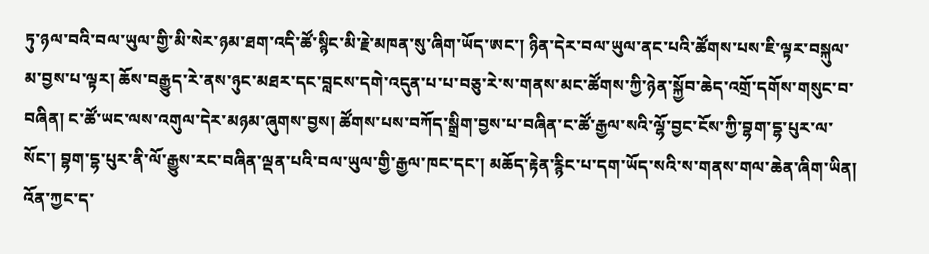ཏུ་ཉལ་བའི་བལ་ཡུལ་གྱི་མི་སེར་ཉམ་ཐག་འདི་ཚོ་སྙིང་མི་རྗེ་མཁན་སུ་ཞིག་ཡོད་ཨང་། ཉིན་དེར་བལ་ཡུལ་ནང་པའི་ཚོགས་པས་ཇི་ལྟར་བསྐུལ་མ་བྱས་པ་ལྟར། ཆོས་བརྒྱུད་རེ་ནས་ཉུང་མཐར་དང་བླངས་དགེ་འདུན་པ་པ་བཅུ་རེ་ས་གནས་མང་ཚོགས་ཀྱི་ཉེན་སྐྱོབ་ཆེད་འགྲོ་དགོས་གསུང་བ་བཞིན། ང་ཚོ་ཡང་ལས་འགུལ་དེར་མཉམ་ཞུགས་བྱས། ཚོགས་པས་བཀོད་སྒྲིག་བྱས་པ་བཞིན་ང་ཚོ་རྒྱལ་སའི་ལྷོ་བྱང་ངོས་ཀྱི་བྷག་དྷ་པུར་ལ་སོང་། བྷག་དྷ་པུར་ནི་ལོ་རྒྱུས་རང་བཞིན་ལྡན་པའི་བལ་ཡུལ་གྱི་རྒྱལ་ཁང་དང་། མཆོད་རྟེན་རྙིང་པ་དག་ཡོད་སའི་ས་གནས་གལ་ཆེན་ཞིག་ཡིན། འོན་ཀྱང་ད་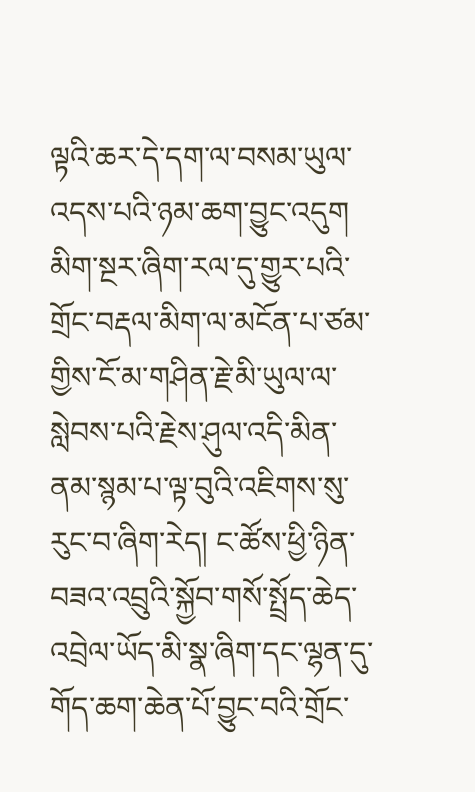ལྟའི་ཆར་དེ་དག་ལ་བསམ་ཡུལ་འདས་པའི་ཉམ་ཆག་བྱུང་འདུག མིག་སྔར་ཞིག་རལ་དུ་གྱུར་པའི་གྲོང་བརྡལ་མིག་ལ་མངོན་པ་ཙམ་གྱིས་ངོ་མ་གཤིན་རྗེ་མི་ཡུལ་ལ་སླེབས་པའི་རྗེས་ཤུལ་འདི་མིན་ནམ་སྙམ་པ་ལྟ་བུའི་འཇིགས་སུ་རུང་བ་ཞིག་རེད། ང་ཚོས་ཕྱི་ཉིན་བཟའ་འབྲུའི་སྐྱོབ་གསོ་སྤྲོད་ཆེད་འབྲེལ་ཡོད་མི་སྣ་ཞིག་དང་ལྷན་དུ་གོད་ཆག་ཆེན་པོ་བྱུང་བའི་གྲོང་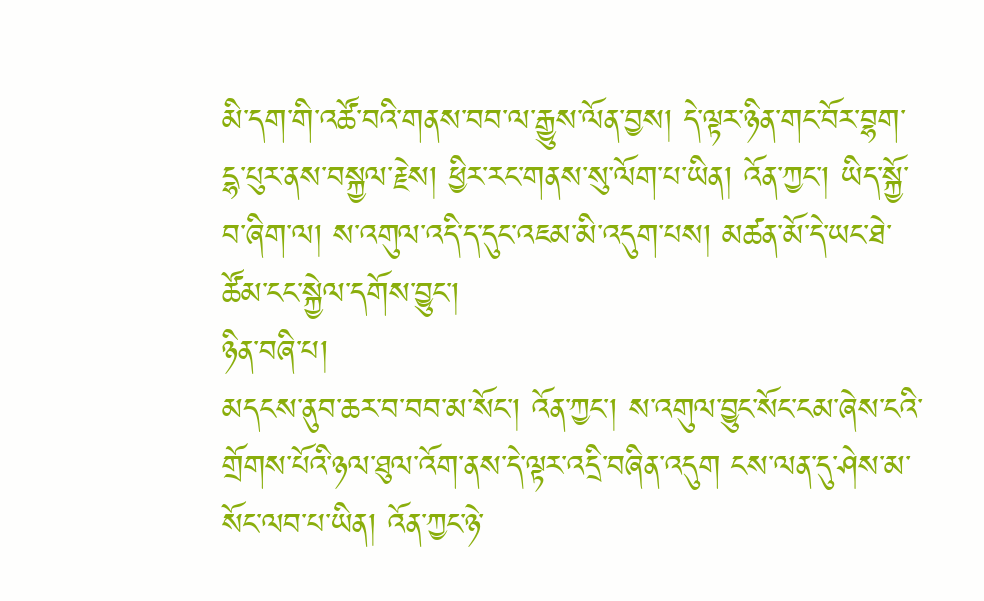མི་དག་གི་འཚོ་བའི་གནས་བབ་ལ་རྒྱུས་ལོན་བྱས། དེ་ལྟར་ཉིན་གང་བོར་བྷག་དྷ་པུར་ནས་བསྐྱལ་རྗེས། ཕྱིར་རང་གནས་སུ་ལོག་པ་ཡིན། འོན་ཀྱང་། ཡིད་སྐྱོ་བ་ཞིག་ལ། ས་འགུལ་འདི་ད་དུང་འཇམ་མི་འདུག་པས། མཚན་མོ་དེ་ཡང་ཐེ་ཚོམ་ངང་སྐྱེལ་དགོས་བྱུང་།
ཉིན་བཞི་པ།
མདངས་ནུབ་ཆར་བ་བབ་མ་སོང་། འོན་ཀྱང་། ས་འགུལ་བྱུང་སོང་ངམ་ཞེས་ངའི་གྲོགས་པོའི་ཉལ་ཐུལ་འོག་ནས་དེ་ལྟར་འདྲི་བཞིན་འདུག ངས་ལན་དུ་ཤེས་མ་སོང་ལབ་པ་ཡིན། འོན་ཀྱང་ཉེ་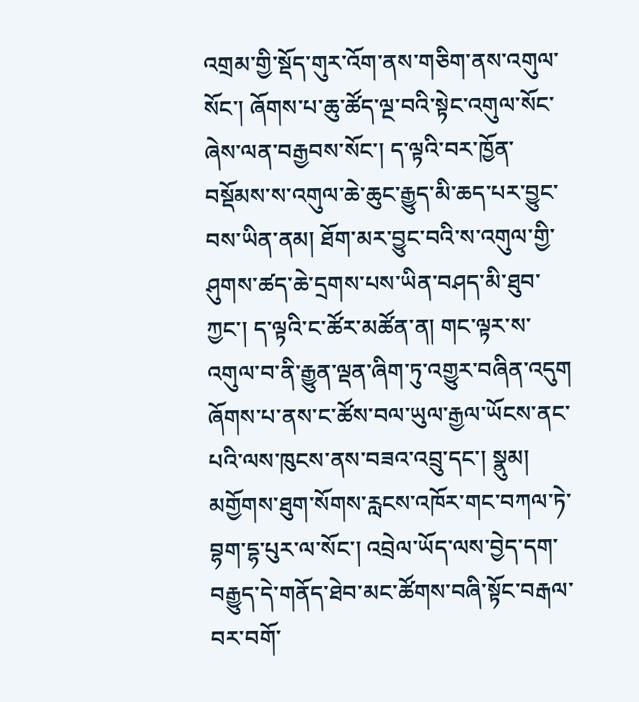འགྲམ་གྱི་སྡོད་གུར་འོག་ནས་གཅིག་ནས་འགུལ་སོང་། ཞོགས་པ་ཆུ་ཚོད་ལྔ་བའི་སྟེང་འགུལ་སོང་ཞེས་ལན་བརྒྱབས་སོང་། ད་ལྟའི་བར་ཁྱོན་བསྡོམས་ས་འགུལ་ཆེ་ཆུང་རྒྱུད་མི་ཆད་པར་བྱུང་བས་ཡིན་ནམ། ཐོག་མར་བྱུང་བའི་ས་འགུལ་གྱི་ཤུགས་ཚད་ཆེ་དྲགས་པས་ཡིན་བཤད་མི་ཐུབ་ཀྱང་། ད་ལྟའི་ང་ཚོར་མཚོན་ན། གང་ལྟར་ས་འགུལ་བ་ནི་རྒྱུན་ལྡན་ཞིག་ཏུ་འགྱུར་བཞིན་འདུག ཞོགས་པ་ནས་ང་ཚོས་བལ་ཡུལ་རྒྱལ་ཡོངས་ནང་པའི་ལས་ཁུངས་ནས་བཟའ་འབྲུ་དང་། སྣུམ། མགྱོགས་ཐུག་སོགས་རླངས་འཁོར་གང་བཀལ་ཏེ་བྷག་དྷ་པུར་ལ་སོང་། འབྲེལ་ཡོད་ལས་བྱེད་དག་བརྒྱུད་དེ་གནོད་ཐེབ་མང་ཚོགས་བཞི་སྟོང་བརྒལ་བར་བགོ་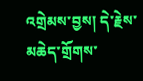འགྲེམས་བྱས། དེ་རྗེས་མཆེད་གྲོགས་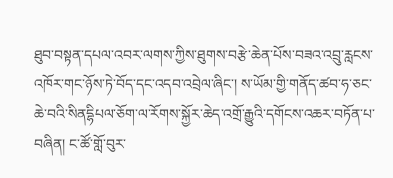ཐུབ་བསྟན་དཔལ་འབར་ལགས་ཀྱིས་ཐུགས་བརྩེ་ཆེན་པོས་བཟའ་འབྲུ་རླངས་འཁོར་གང་ཉོས་ཏེ་བོད་དང་འདབ་འབྲེལ་ཞིང་། ས་ཡོམ་གྱི་གནོད་ཚབ་ཧ་ཅང་ཆེ་བའི་སིནདྷིཔལ་ཅོག་ལ་རོགས་སྐྱོར་ཆེད་འགྲོ་རྒྱུའི་དགོངས་འཆར་བཏོན་པ་བཞིན། ང་ཚོ་གློ་བུར་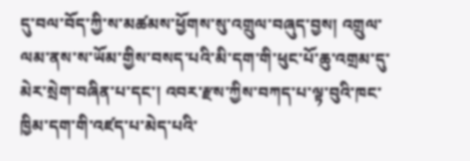དུ་བལ་བོད་ཀྱི་ས་མཚམས་ཕྱོགས་སུ་འགྲུལ་བཞུད་བྱས། འགྲུལ་ལམ་ནས་ས་ཡོམ་གྱིས་བསད་པའི་མི་དག་གི་ཕུང་པོ་ཆུ་འགྲམ་དུ་མེར་སྲེག་བཞིན་པ་དང་། འབར་རྫས་ཀྱིས་བཀད་པ་ལྟ་བུའི་ཁང་ཁྱིམ་དག་གི་འཛད་པ་མེད་པའི་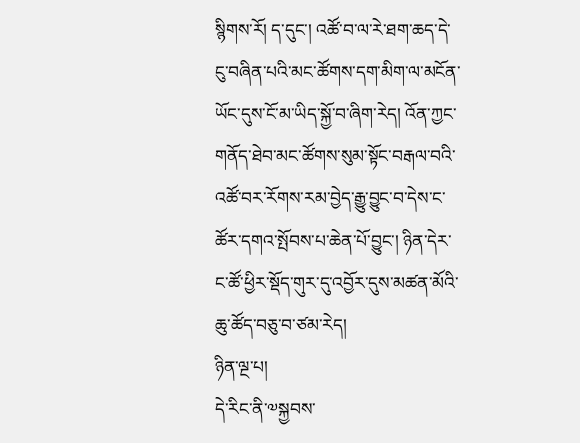སྙིགས་རོ། ད་དུང་། འཚོ་བ་ལ་རེ་ཐག་ཆད་དེ་ངུ་བཞིན་པའི་མང་ཚོགས་དག་མིག་ལ་མངོན་ཡོང་དུས་ངོ་མ་ཡིད་སྐྱོ་བ་ཞིག་རེད། འོན་ཀྱང་གནོད་ཐེབ་མང་ཚོགས་སུམ་སྟོང་བརྒལ་བའི་འཚོ་བར་རོགས་རམ་བྱེད་རྒྱུ་བྱུང་བ་དེས་ང་ཚོར་དགའ་སྤོབས་པ་ཆེན་པོ་བྱུང་། ཉིན་དེར་ང་ཚོ་ཕྱིར་སྡོད་གུར་དུ་འབྱོར་དུས་མཚན་མོའི་ཆུ་ཚོད་བཅུ་བ་ཙམ་རེད།
ཉིན་ལྔ་པ།
དེ་རིང་ནི་༧སྐྱབས་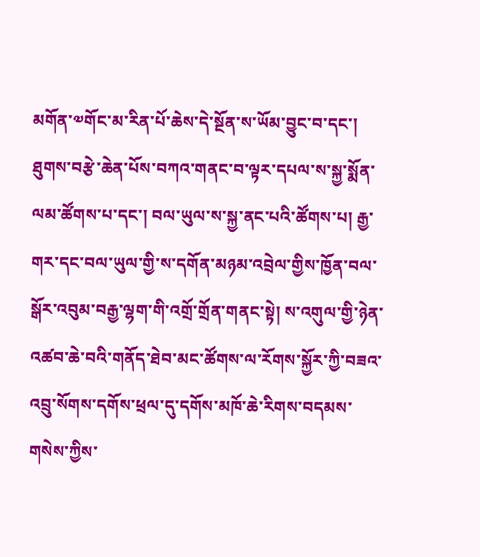མགོན་༧གོང་མ་རིན་པོ་ཆེས་དེ་སྔོན་ས་ཡོམ་བྱུང་བ་དང་། ཐུགས་བརྩེ་ཆེན་པོས་བཀའ་གནང་བ་ལྟར་དཔལ་ས་སྐྱ་སྨོན་ལམ་ཚོགས་པ་དང་། བལ་ཡུལ་ས་སྐྱ་ནང་པའི་ཚོགས་པ། རྒྱ་གར་དང་བལ་ཡུལ་གྱི་ས་དགོན་མཉམ་འབྲེལ་གྱིས་ཁྱོན་བལ་སྒོར་འབུམ་བརྒྱ་ལྷག་གི་འགྲོ་གྲོན་གནང་སྟེ། ས་འགུལ་གྱི་ཉེན་འཚབ་ཆེ་བའི་གནོད་ཐེབ་མང་ཚོགས་ལ་རོགས་སྐྱོར་ཀྱི་བཟའ་འབྲུ་སོགས་དགོས་ཕྲལ་དུ་དགོས་མཁོ་ཆེ་རིགས་བདམས་གསེས་ཀྱིས་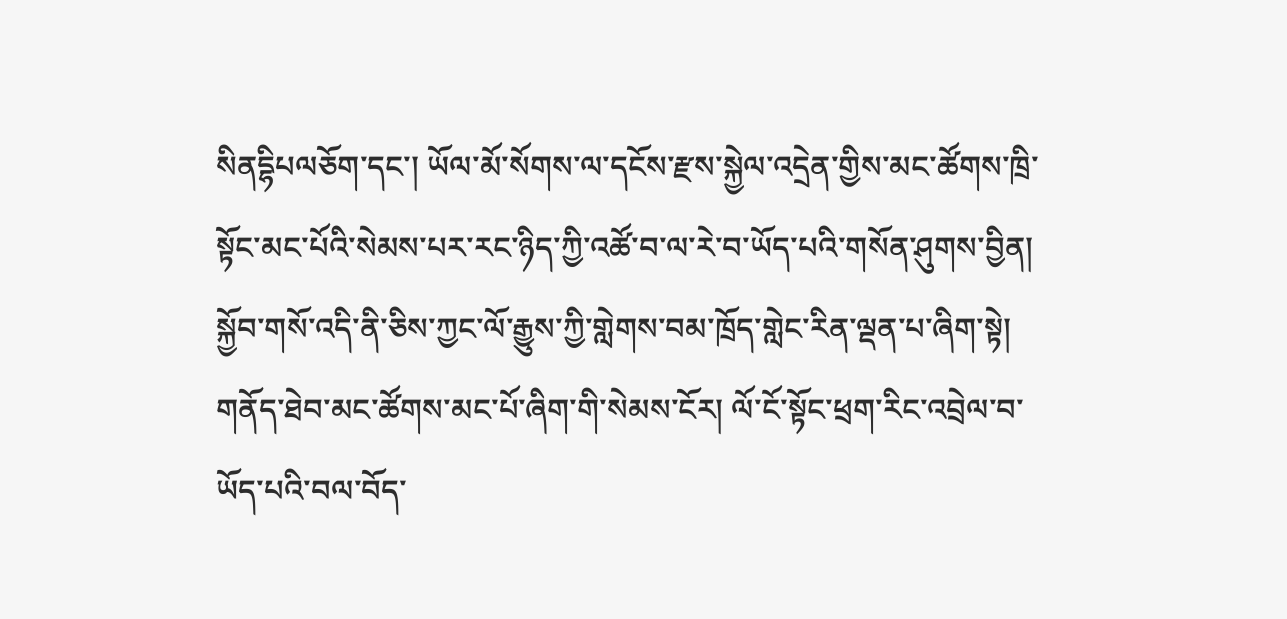སིནདྷིཔལཅོག་དང་། ཡོལ་མོ་སོགས་ལ་དངོས་རྫས་སྐྱེལ་འདྲེན་གྱིས་མང་ཚོགས་ཁྲི་སྟོང་མང་པོའི་སེམས་པར་རང་ཉིད་ཀྱི་འཚོ་བ་ལ་རེ་བ་ཡོད་པའི་གསོན་ཤུགས་བྱིན། སྐྱོབ་གསོ་འདི་ནི་ཅིས་ཀྱང་ལོ་རྒྱུས་ཀྱི་གླེགས་བམ་ཁྲོད་གླེང་རིན་ལྡན་པ་ཞིག་སྟེ། གནོད་ཐེབ་མང་ཚོགས་མང་པོ་ཞིག་གི་སེམས་ངོར། ལོ་ངོ་སྟོང་ཕྲག་རིང་འབྲེལ་བ་ཡོད་པའི་བལ་བོད་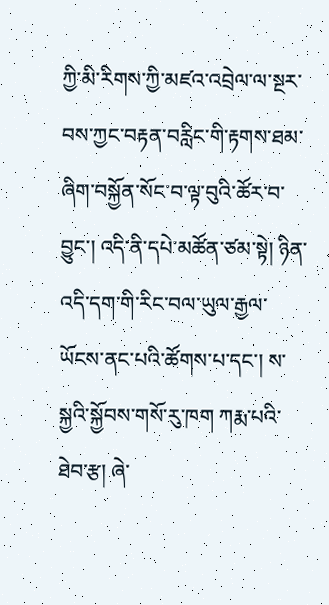ཀྱི་མི་རིགས་ཀྱི་མཛའ་འབྲེལ་ལ་སྔར་བས་ཀྱང་བརྟན་བརླིང་གི་རྟགས་ཐམ་ཞིག་བསྐྱོན་སོང་བ་ལྟ་བུའི་ཚོར་བ་བྱུང་། འདི་ནི་དཔེ་མཚོན་ཙམ་སྟེ། ཉིན་འདི་དག་གི་རིང་བལ་ཡུལ་རྒྱལ་ཡོངས་ནང་པའི་ཚོགས་པ་དང་། ས་སྐྱའི་སྐྱོབས་གསོ་རུ་ཁག ཀརྨ་པའི་ཐེབ་རྩ། ཞེ་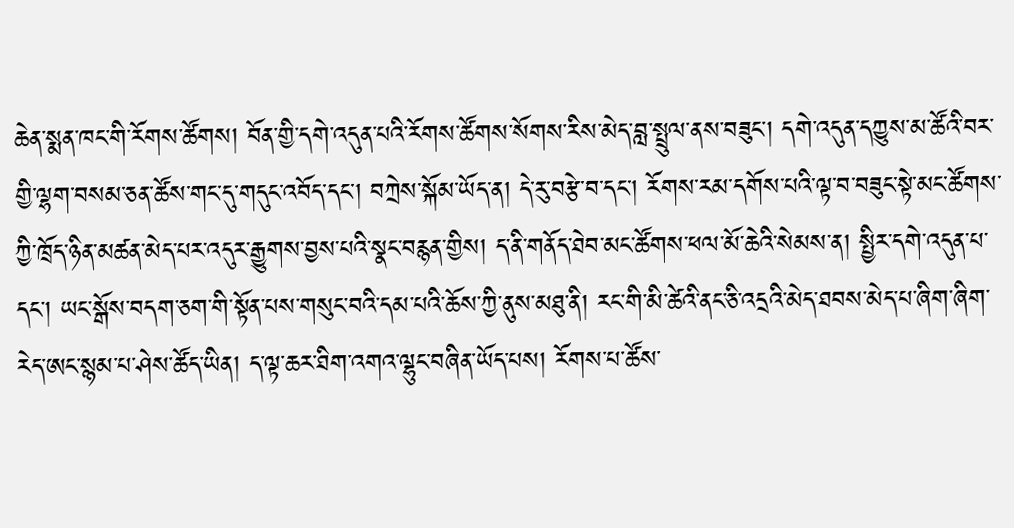ཆེན་སྨན་ཁང་གི་རོགས་ཚོགས། བོན་གྱི་དགེ་འདུན་པའི་རོགས་ཚོགས་སོགས་རིས་མེད་བླ་སྤྲུལ་ནས་བཟུང་། དགེ་འདུན་དཀྱུས་མ་ཚོའི་བར་གྱི་ལྷག་བསམ་ཅན་ཚོས་གང་དུ་གདུང་འབོད་དང་། བཀྲེས་སྐོམ་ཡོད་ན། དེ་རུ་བརྩེ་བ་དང་། རོགས་རམ་དགོས་པའི་ལྟ་བ་བཟུང་སྟེ་མང་ཚོགས་ཀྱི་ཁྲོད་ཉིན་མཚན་མེད་པར་འདུར་རྒྱུགས་བྱས་པའི་སྣང་བརྙན་གྱིས། ད་ནི་གནོད་ཐེབ་མང་ཚོགས་ཕལ་མོ་ཆེའི་སེམས་ན། སྤྱིར་དགེ་འདུན་པ་དང་། ཡང་སྒོས་བདག་ཅག་གི་སྟོན་པས་གསུང་བའི་དམ་པའི་ཆོས་ཀྱི་ནུས་མཐུ་ནི། རང་གི་མི་ཚེའི་ནང་ཅི་འདྲའི་མེད་ཐབས་མེད་པ་ཞིག་ཞིག་རེད་ཨང་སྙམ་པ་ཤེས་ཚོད་ཡིན། ད་ལྟ་ཆར་ཐིག་འགའ་ལྷུང་བཞིན་ཡོད་པས། རོགས་པ་ཚོས་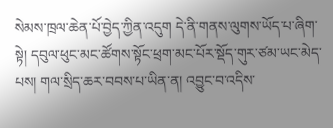སེམས་ཁྲལ་ཆེན་པོ་བྱེད་ཀྱིན་འདུག དེ་ནི་གནས་ལུགས་ཡོད་པ་ཞིག་སྟེ། དབུལ་ཕུང་མང་ཚོགས་སྟོང་ཕྲག་མང་པོར་སྡོད་གུར་ཙམ་ཡང་མེད་པས། གལ་སྲིད་ཆར་བབས་པ་ཡིན་ན། འབྱུང་བ་འདིས་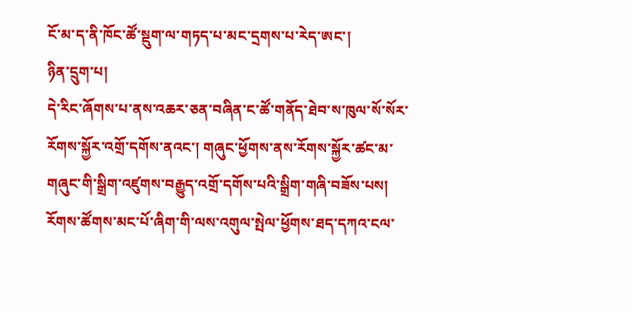ངོ་མ་ད་ནི་ཁོང་ཚོ་སྡུག་ལ་གཏད་པ་མང་དྲགས་པ་རེད་ཨང་།
ཉིན་དྲུག་པ།
དེ་རིང་ཞོགས་པ་ནས་འཆར་ཅན་བཞིན་ང་ཚོ་གནོད་ཐེབ་ས་ཁུལ་སོ་སོར་རོགས་སྐྱོར་འགྲོ་དགོས་ནའང་། གཞུང་ཕྱོགས་ནས་རོགས་སྐྱོར་ཚང་མ་གཞུང་གི་སྒྲིག་འཛུགས་བརྒྱུད་འགྲོ་དགོས་པའི་སྒྲིག་གཞི་བཟོས་པས། རོགས་ཚོགས་མང་པོ་ཞིག་གི་ལས་འགུལ་སྤེལ་ཕྱོགས་ཐད་དཀའ་ངལ་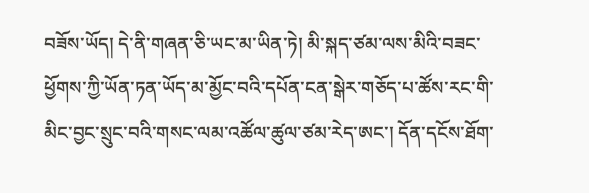བཟོས་ཡོད། དེ་ནི་གཞན་ཅི་ཡང་མ་ཡིན་ཏེ། མི་སྐད་ཙམ་ལས་མིའི་བཟང་ཕྱོགས་ཀྱི་ཡོན་ཏན་ཡོད་མ་མྱོང་བའི་དཔོན་ངན་སྒེར་གཅོད་པ་ཚོས་རང་གི་མིང་བྱང་སྲུང་བའི་གསང་ལམ་འཚོལ་ཚུལ་ཙམ་རེད་ཨང་། དོན་དངོས་ཐོག་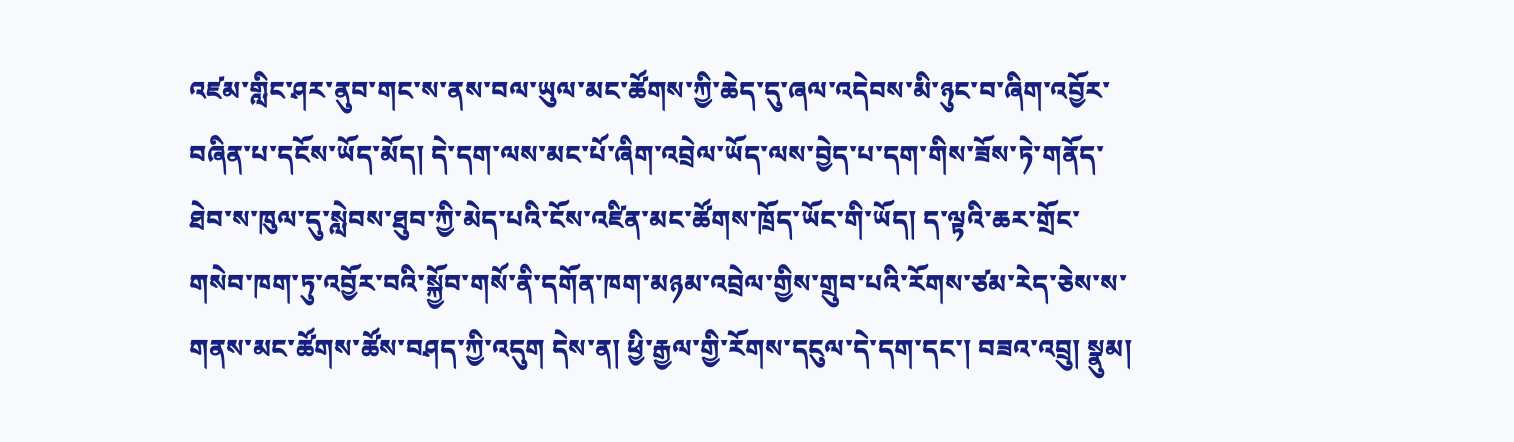འཛམ་གླིང་ཤར་ནུབ་གང་ས་ནས་བལ་ཡུལ་མང་ཚོགས་ཀྱི་ཆེད་དུ་ཞལ་འདེབས་མི་ཉུང་བ་ཞིག་འབྱོར་བཞིན་པ་དངོས་ཡོད་མོད། དེ་དག་ལས་མང་པོ་ཞིག་འབྲེལ་ཡོད་ལས་བྱེད་པ་དག་གིས་ཟོས་ཏེ་གནོད་ཐེབ་ས་ཁུལ་དུ་སླེབས་ཐུབ་ཀྱི་མེད་པའི་ངོས་འཛིན་མང་ཚོགས་ཁྲོད་ཡོང་གི་ཡོད། ད་ལྟའི་ཆར་གྲོང་གསེབ་ཁག་ཏུ་འབྱོར་བའི་སྐྱོབ་གསོ་ནི་དགོན་ཁག་མཉམ་འབྲེལ་གྱིས་གྲུབ་པའི་རོགས་ཙམ་རེད་ཅེས་ས་གནས་མང་ཚོགས་ཚོས་བཤད་ཀྱི་འདུག དེས་ན། ཕྱི་རྒྱལ་གྱི་རོགས་དངུལ་དེ་དག་དང་། བཟའ་འབྲུ། སྣུམ།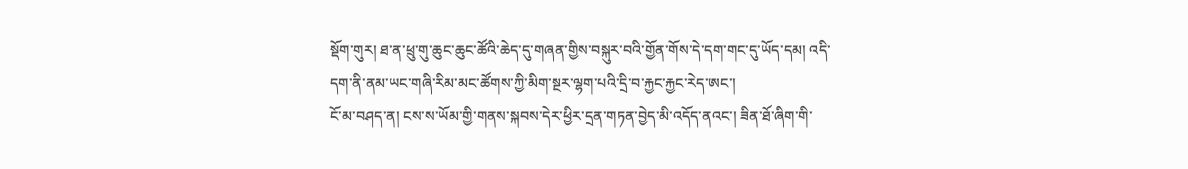སྡོག་གུར། ཐ་ན་ཕྲུ་གུ་ཆུང་ཆུང་ཚོའི་ཆེད་དུ་གཞན་གྱིས་བསྐུར་བའི་གྱོན་གོས་དེ་དག་གང་དུ་ཡོད་དམ། འདི་དག་ནི་ནམ་ཡང་གཞི་རིམ་མང་ཚོགས་ཀྱི་མིག་སྔར་ལྷག་པའི་དྲི་བ་རྐྱང་རྐྱང་རེད་ཨང་།
ངོ་མ་བཤད་ན། ངས་ས་ཡོམ་གྱི་གནས་སྐབས་དེར་ཕྱིར་དྲན་གཏན་བྱེད་མི་འདོད་ནའང་། ཟིན་ཐོ་ཞིག་གི་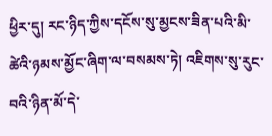ཕྱིར་དུ། རང་ཉིད་ཀྱིས་དངོས་སུ་མྱངས་ཟིན་པའི་མི་ཚེའི་ཉམས་མྱོང་ཞིག་ལ་བསམས་ཏེ། འཇིགས་སུ་རུང་བའི་ཉིན་མོ་དེ་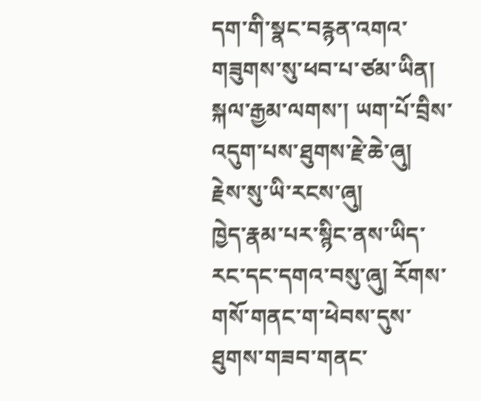དག་གི་སྣང་བརྙན་འགའ་གཟུགས་སུ་ཕབ་པ་ཙམ་ཡིན།
སྐལ་རྒྱམ་ལགས་། ཡག་པོ་བྲིས་འདུག་པས་ཐུགས་རྗེ་ཆེ་ཞུ།
རྗེས་སུ་ཡི་རངས་ཞུ།
ཁྱེད་རྣམ་པར་སྙིང་ནས་ཡིད་རང་དང་དགའ་བསུ་ཞུ། རོགས་གསོ་གནང་ག་ཕེབས་དུས་ཐུགས་གཟབ་གནང་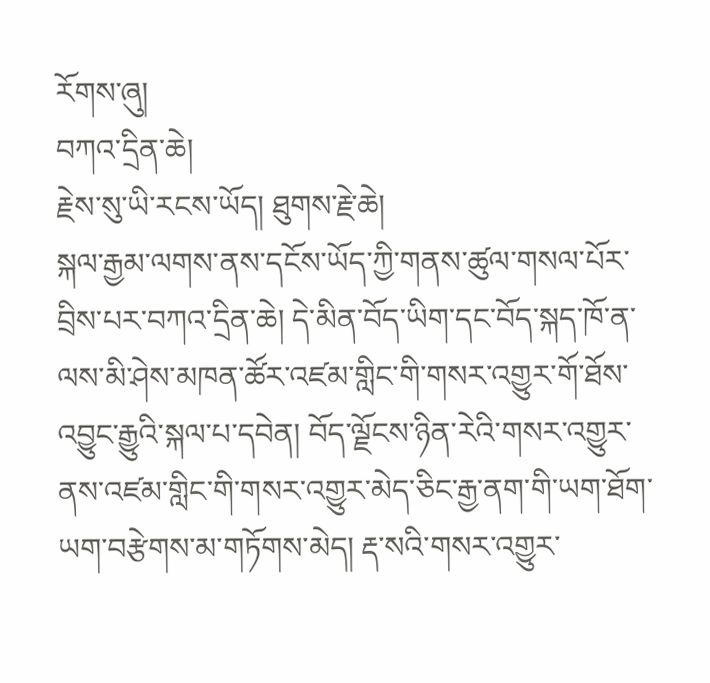རོགས་ཞུ།
བཀའ་དྲིན་ཆེ།
རྗེས་སུ་ཡི་རངས་ཡོད། ཐུགས་རྗེ་ཆེ།
སྐལ་རྒྱམ་ལགས་ནས་དངོས་ཡོད་ཀྱི་གནས་ཚུལ་གསལ་པོར་བྲིས་པར་བཀའ་དྲིན་ཆེ། དེ་མིན་བོད་ཡིག་དང་བོད་སྐད་ཁོ་ན་ལས་མི་ཤེས་མཁན་ཚོར་འཛམ་གླིང་གི་གསར་འགྱུར་གོ་ཐོས་འབྱུང་རྒྱུའི་སྐལ་པ་དབེན། བོད་ལྗོངས་ཉིན་རེའི་གསར་འགྱུར་ནས་འཛམ་གླིང་གི་གསར་འགྱུར་མེད་ཅིང་རྒྱ་ནག་གི་ཡག་ཐོག་ཡག་བརྩེགས་མ་གཏོགས་མེད། རྡ་སའི་གསར་འགྱུར་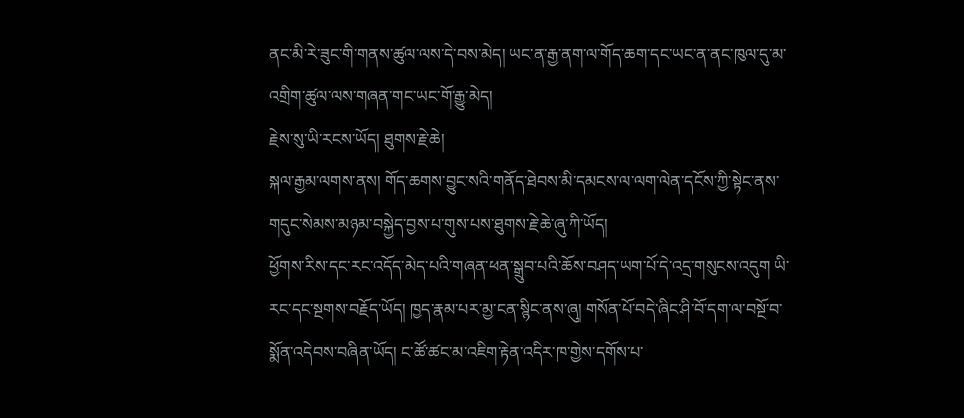ནང་མི་རེ་ཟུང་གི་གནས་ཚུལ་ལས་དེ་བས་མེད། ཡང་ན་རྒྱ་ནག་ལ་གོད་ཆག་དང་ཡང་ན་ནང་ཁུལ་དུ་མ་འགྲིག་ཚུལ་ལས་གཞན་གང་ཡང་གོ་རྒྱུ་མེད།
རྗེས་སུ་ཡི་རངས་ཡོད། ཐུགས་རྗེ་ཆེ།
སྐལ་རྒྱམ་ལགས་ནས། གོད་ཆགས་བྱུང་སའི་གནོད་ཐེབས་མི་དམངས་ལ་ལག་ལེན་དངོས་ཀྱི་སྟེང་ནས་གདུང་སེམས་མཉམ་བསྐྱེད་བྱས་པ་གུས་པས་ཐུགས་རྗེ་ཆེ་ཞུ་ཀི་ཡོད།
ཕྱོགས་རིས་དང་རང་འདོད་མེད་པའི་གཞན་ཕན་སྒྲུབ་པའི་ཆོས་བཤད་ཡག་པོ་དེ་འདྲ་གསུངས་འདུག ཡི་རང་དང་སྔགས་བརྗོད་ཡོད། ཁྱད་རྣམ་པར་མྱ་ངན་སྙིང་ནས་ཞུ། གསོན་པོ་བདེ་ཞིང་ཤི་བོ་དག་ལ་བསྔོ་བ་སྨོན་འདེབས་བཞིན་ཡོད། ང་ཚོ་ཚང་མ་འཇིག་རྟེན་འདིར་ཁ་གྱེས་དགོས་པ་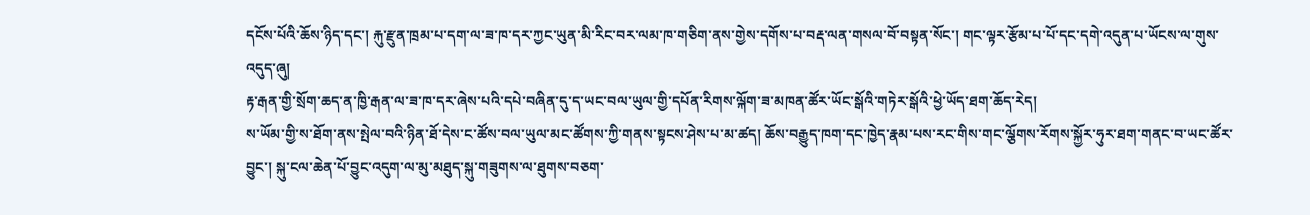དངོས་པོའི་ཆོས་ཉིད་དང་། རྐུ་རྫུན་ཁྲམ་པ་དག་ལ་ཟ་ཁ་དར་ཀྱང་ཡུན་མི་རིང་བར་ལམ་ཁ་གཅིག་ནས་གྱེས་དགོས་པ་བརྡ་ལན་གསལ་བོ་བསྟན་སོང་། གང་ལྟར་རྩོམ་པ་པོ་དང་དགེ་འདུན་པ་ཡོངས་ལ་གུས་འདུད་ཞུ།
རྟ་རྒན་གྱི་སྲོག་ཆད་ན་ཁྱི་རྒན་ལ་ཟ་ཁ་དར་ཞེས་པའི་དཔེ་བཞིན་དུ་ད་ཡང་བལ་ཡུལ་གྱི་དཔོན་རིགས་ལྐོག་ཟ་མཁན་ཚོར་ཡོང་སྒོའི་གཏེར་སྒོའི་ཕྱེ་ཡོད་ཐག་ཆོད་རེད།
ས་ཡོམ་གྱི་ས་ཐོག་ནས་སྤེལ་བའི་ཉིན་ཐོ་དེས་ང་ཚོས་བལ་ཡུལ་མང་ཚོགས་ཀྱི་གནས་སྟངས་ཤེས་པ་མ་ཚད། ཆོས་བརྒྱུད་ཁག་དང་ཁྱེད་རྣམ་པས་རང་གིས་གང་ལྕོགས་རོགས་སྐྱོར་ཧུར་ཐག་གནང་བ་ཡང་ཚོར་བྱུང་། སྐུ་ངལ་ཆེན་པོ་བྱུང་འདུག་ལ་མུ་མཐུད་སྐུ་གཟུགས་ལ་ཐུགས་བཅག་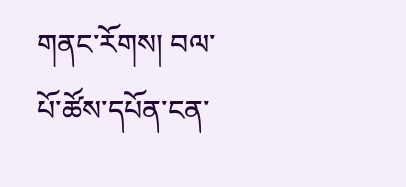གནང་རོགས། བལ་པོ་ཚོས་དཔོན་ངན་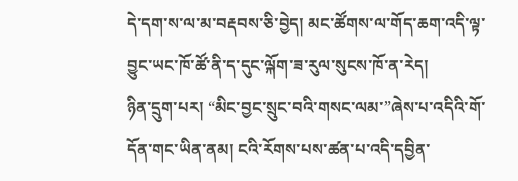དེ་དག་ས་ལ་མ་བརྡབས་ཅི་བྱེད། མང་ཚོགས་ལ་གོད་ཆག་འདི་ལྟ་བྱུང་ཡང་ཁོ་ཚོ་ནི་ད་དུང་ལྐོག་ཟ་རུལ་སུངས་ཁོ་ན་རེད།
ཉིན་དྲུག་པར། “མིང་བྱང་སྲུང་བའི་གསང་ལམ་”ཞེས་པ་འདིའི་གོ་དོན་གང་ཡིན་ནམ། ངའི་རོགས་པས་ཚན་པ་འདི་དབྱིན་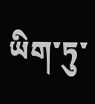ཡིག་ཏུ་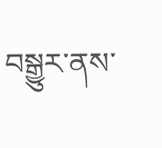བསྒྱུར་ནས་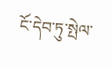ངོ་དེབ་ཏུ་སྤེལ་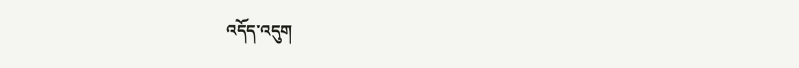འདོད་འདུག